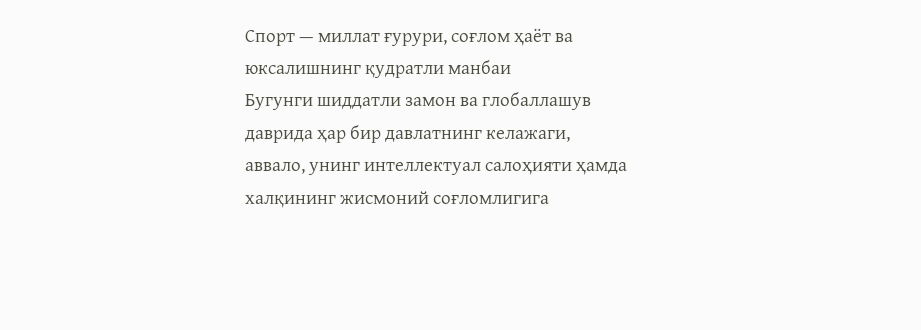Спорт — миллат ғурури, соғлом ҳаёт ва юксалишнинг қудратли манбаи
Бугунги шиддатли замон ва глобаллашув даврида ҳар бир давлатнинг келажаги, аввало, унинг интеллектуал салоҳияти ҳамда халқининг жисмоний соғломлигига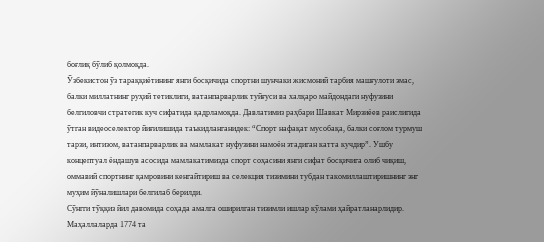боғлиқ бўлиб қолмоқда.
Ўзбекистон ўз тараққиётининг янги босқичида спортни шунчаки жисмоний тарбия машғулоти эмас, балки миллатнинг руҳий тетиклиги, ватанпарварлик туйғуси ва халқаро майдондаги нуфузини белгиловчи стратегик куч сифатида қадрламоқда. Давлатимиз раҳбари Шавкат Мирзиёев раислигида ўтган видеоселектор йиғилишида таъкидланганидек: “Спорт нафақат мусобақа, балки соғлом турмуш тарзи, интизом, ватанпарварлик ва мамлакат нуфузини намоён этадиган катта кучдир”. Ушбу концептуал ёндашув асосида мамлакатимизда спорт соҳасини янги сифат босқичига олиб чиқиш, оммавий спортнинг қамровини кенгайтириш ва селекция тизимини тубдан такомиллаштиришнинг энг муҳим йўналишлари белгилаб берилди.
Сўнгги тўққиз йил давомида соҳада амалга оширилган тизимли ишлар кўлами ҳайратланарлидир. Маҳаллаларда 1774 та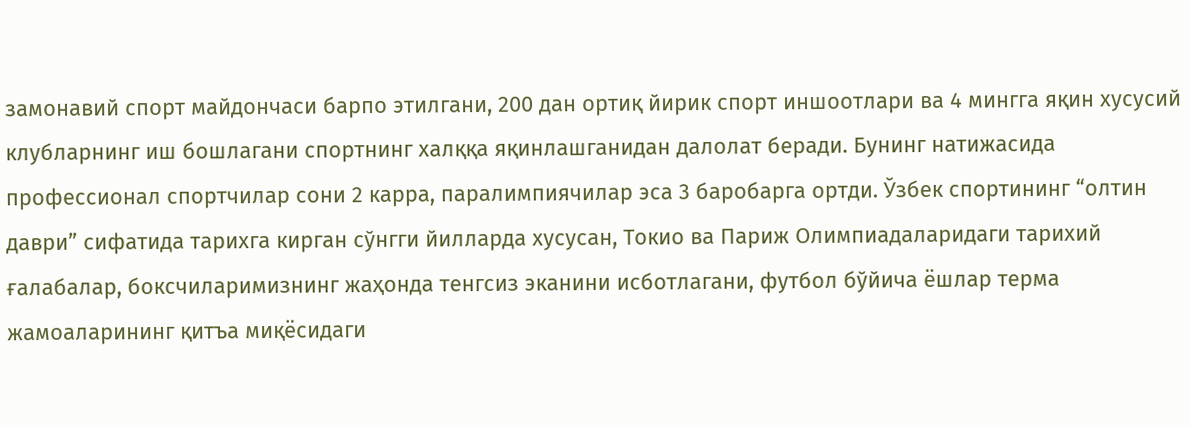замонавий спорт майдончаси барпо этилгани, 200 дан ортиқ йирик спорт иншоотлари ва 4 мингга яқин хусусий клубларнинг иш бошлагани спортнинг халққа яқинлашганидан далолат беради. Бунинг натижасида профессионал спортчилар сони 2 карра, паралимпиячилар эса 3 баробарга ортди. Ўзбек спортининг “олтин даври” сифатида тарихга кирган сўнгги йилларда хусусан, Токио ва Париж Олимпиадаларидаги тарихий ғалабалар, боксчиларимизнинг жаҳонда тенгсиз эканини исботлагани, футбол бўйича ёшлар терма жамоаларининг қитъа миқёсидаги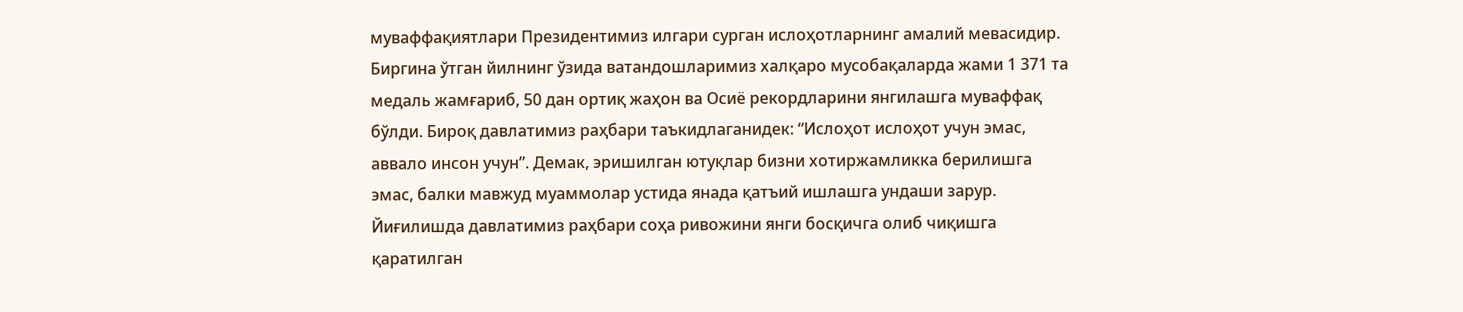муваффақиятлари Президентимиз илгари сурган ислоҳотларнинг амалий мевасидир. Биргина ўтган йилнинг ўзида ватандошларимиз халқаро мусобақаларда жами 1 371 та медаль жамғариб, 50 дан ортиқ жаҳон ва Осиё рекордларини янгилашга муваффақ бўлди. Бироқ давлатимиз раҳбари таъкидлаганидек: “Ислоҳот ислоҳот учун эмас, аввало инсон учун”. Демак, эришилган ютуқлар бизни хотиржамликка берилишга эмас, балки мавжуд муаммолар устида янада қатъий ишлашга ундаши зарур.
Йиғилишда давлатимиз раҳбари соҳа ривожини янги босқичга олиб чиқишга қаратилган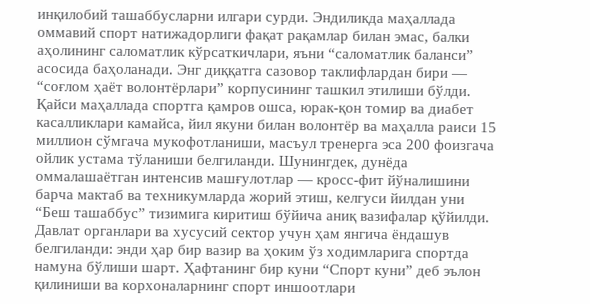инқилобий ташаббусларни илгари сурди. Эндиликда маҳаллада оммавий спорт натижадорлиги фақат рақамлар билан эмас, балки аҳолининг саломатлик кўрсаткичлари, яъни “саломатлик баланси” асосида баҳоланади. Энг диққатга сазовор таклифлардан бири — “соғлом ҳаёт волонтёрлари” корпусининг ташкил этилиши бўлди. Қайси маҳаллада спортга қамров ошса, юрак-қон томир ва диабет касалликлари камайса, йил якуни билан волонтёр ва маҳалла раиси 15 миллион сўмгача мукофотланиши, масъул тренерга эса 200 фоизгача ойлик устама тўланиши белгиланди. Шунингдек, дунёда оммалашаётган интенсив машғулотлар — кросс-фит йўналишини барча мактаб ва техникумларда жорий этиш, келгуси йилдан уни “Беш ташаббус” тизимига киритиш бўйича аниқ вазифалар қўйилди.
Давлат органлари ва хусусий сектор учун ҳам янгича ёндашув белгиланди: энди ҳар бир вазир ва ҳоким ўз ходимларига спортда намуна бўлиши шарт. Ҳафтанинг бир куни “Спорт куни” деб эълон қилиниши ва корхоналарнинг спорт иншоотлари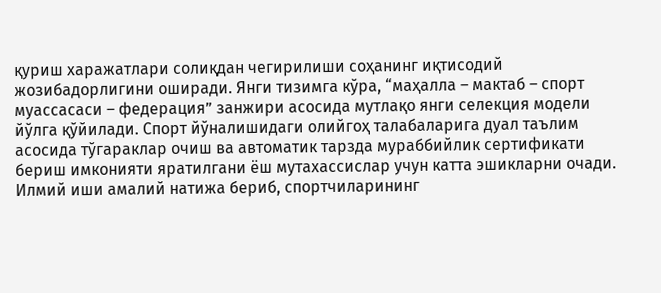қуриш харажатлари солиқдан чегирилиши соҳанинг иқтисодий жозибадорлигини оширади. Янги тизимга кўра, “маҳалла – мактаб – спорт муассасаси – федерация” занжири асосида мутлақо янги селекция модели йўлга қўйилади. Спорт йўналишидаги олийгоҳ талабаларига дуал таълим асосида тўгараклар очиш ва автоматик тарзда мураббийлик сертификати бериш имконияти яратилгани ёш мутахассислар учун катта эшикларни очади. Илмий иши амалий натижа бериб, спортчиларининг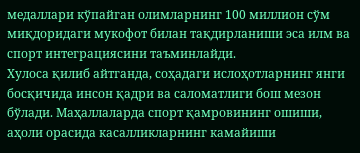медаллари кўпайган олимларнинг 100 миллион сўм миқдоридаги мукофот билан тақдирланиши эса илм ва спорт интеграциясини таъминлайди.
Хулоса қилиб айтганда, соҳадаги ислоҳотларнинг янги босқичида инсон қадри ва саломатлиги бош мезон бўлади. Маҳаллаларда спорт қамровининг ошиши, аҳоли орасида касалликларнинг камайиши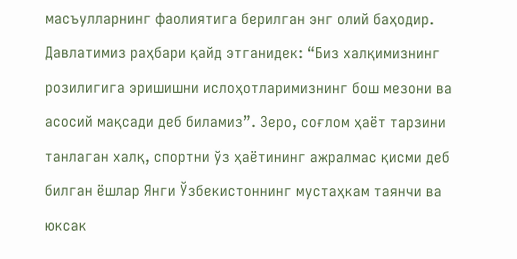масъулларнинг фаолиятига берилган энг олий баҳодир. Давлатимиз раҳбари қайд этганидек: “Биз халқимизнинг розилигига эришишни ислоҳотларимизнинг бош мезони ва асосий мақсади деб биламиз”. Зеро, соғлом ҳаёт тарзини танлаган халқ, спортни ўз ҳаётининг ажралмас қисми деб билган ёшлар Янги Ўзбекистоннинг мустаҳкам таянчи ва юксак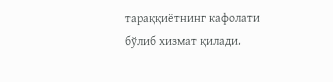тараққиётнинг кафолати бўлиб хизмат қилади.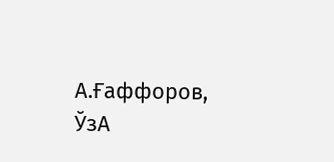А.Ғаффоров,
ЎзА